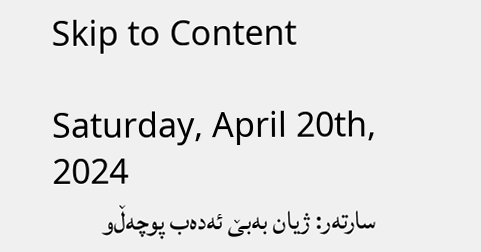Skip to Content

Saturday, April 20th, 2024
سارته‌ر: ژیان به‌بێ‌ ئه‌ده‌ب پوچه‌ڵ‌و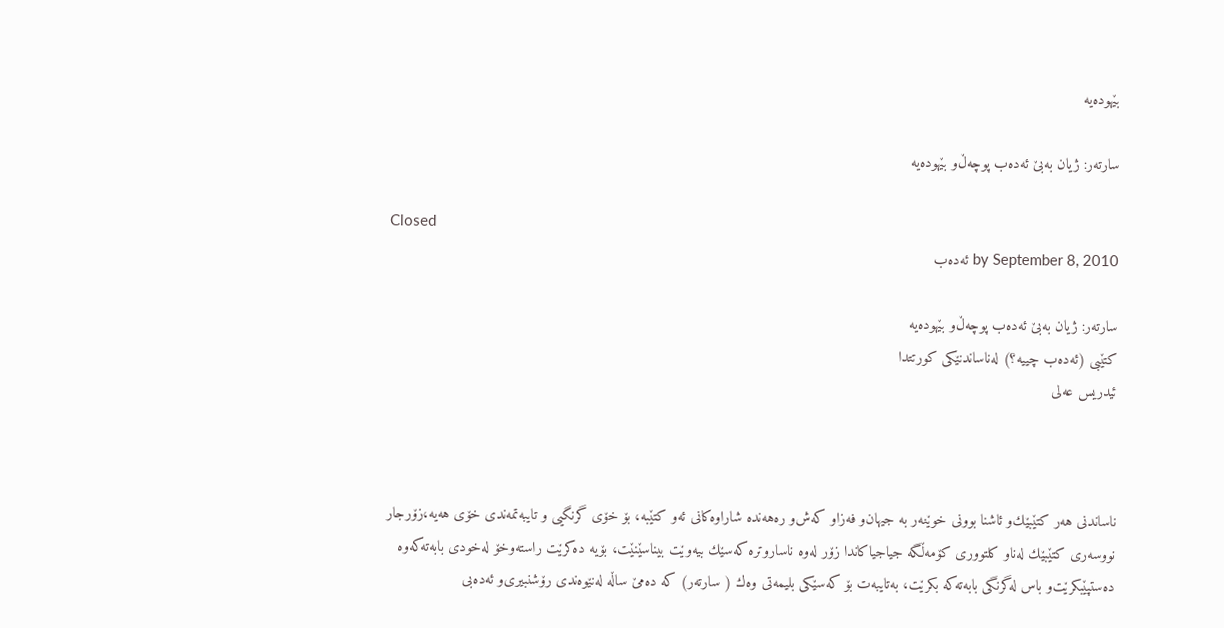بێهوده‌یه‌

سارته‌ر: ژیان به‌بێ‌ ئه‌ده‌ب پوچه‌ڵ‌و بێهوده‌یه‌

Closed
by September 8, 2010 ئەدەب

سارته‌ر: ژیان به‌بێ‌ ئه‌ده‌ب پوچه‌ڵ‌و بێهوده‌یه‌
كتێبی (ئه‌ده‌ب چییه‌؟) له‌ناساندنێكی كورتتدا
ئیدریس عه‌لی



ناساندنی هه‌ر كتێبێك‌و ئاشنا بوونی خوێنه‌ر به‌ جیهان‌و فه‌زاو كه‌ش‌و ره‌هه‌نده‌ شاراوه‌كانی ئه‌و كتێبه‌، بۆ خۆی گرنگیی ‌و تایبه‌تمه‌ندی خۆی هه‌یه‌،زۆرجار نووسه‌ری كتێبێك له‌ناو كلتووری كۆمه‌ڵگه‌ جیاجیاكاندا زۆر له‌وه‌ ناساروتره‌ كه‌سێك بیه‌وێت بیناسێنێت، بۆیه‌ ده‌كرێت راسته‌وخۆ له‌خودی بابه‌ته‌كه‌وه‌ ده‌ستپێبكرێت‌و باس له‌گرنگی بابه‌ته‌كه‌ بكرێت، به‌تایبه‌ت بۆ كه‌سێكی بلیمه‌تی وه‌ك ( سارته‌ر) كه‌ ده‌مێ ساڵه‌ له‌نێوه‌ندی رۆشنبیری‌و ئه‌ده‌بی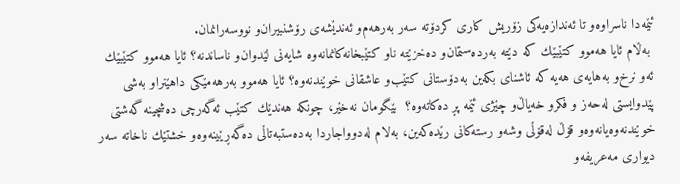ئێمه‌دا ناسراوه‌و تا ئه‌ندازه‌یه‌كی زۆریش كاری كردۆته‌ سه‌ر به‌رهه‌م‌و ئه‌ندێشه‌ی رۆشنبیران‌و نووسه‌رانمان.
 به‌ڵام ئایا هه‌موو كتێبێك كه‌ دێته‌ به‌رده‌ستمان‌و ده‌خزێته‌ ناو كتێبخانه‌كانمانه‌وه‌ شایه‌نی لێدوان‌و ناساندنه‌؟ ئایا هه‌موو كتێبێك ئه‌و نرخ‌و به‌هایه‌ی هه‌یه‌ كه‌ ئاشنای بكه‌ین به‌دۆستانی كتێب‌و عاشقانی خوێندنه‌وه‌؟ ئایا هه‌موو به‌رهه‌مێكی داهێنراو به‌شی پێدوایستی له‌حه‌ز و فكرو خه‌یاڵ‌و چێژی ئێمه‌ پڕ ده‌كاته‌وه‌؟  بێگومان نه‌خێر، چونكه‌ هه‌ندێك كتێب ئه‌گه‌رچی ده‌شچینه‌ گه‌شتی خوێندنه‌وه‌یانه‌وه‌‌و قۆڵ له‌قۆڵی وشه‌و رسته‌كانی رێده‌كه‌ین، به‌لام له‌دوواجاردا به‌ده‌ستبه‌تاڵی ده‌گه‌ڕێینه‌وه‌و خشتێك ناخاته‌ سه‌ر دیواری مه‌عریفه‌و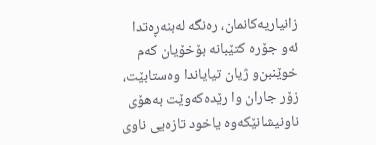زانیاریه‌كانمان، ره‌نگه‌ له‌بنه‌ڕه‌تدا ئه‌و جۆره‌ كتێبانه‌ بۆخۆیان كه‌م خوێنبن‌و ژیان تیایاندا وه‌ستابێت، زۆر جاران وا رێده‌كه‌وێت به‌هۆی ناونیشانێكه‌وه‌ یاخود تازه‌یی ناوی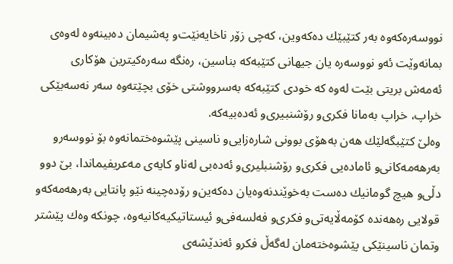نووسه‌ره‌كه‌وه‌ به‌ر كتێبێك ده‌كه‌وین، كه‌چی زۆر ناخایه‌نێت‌و په‌شیمان ده‌بینه‌وه‌ له‌وه‌ی بمانه‌وێت ئه‌و نووسه‌ره‌ یان جیهانی كتێبه‌كه‌ بناسین، ره‌نگه‌ سه‌ره‌كیترین هۆكاری ئه‌مه‌ش بریتی بێت له‌وه‌ كه‌ خودی كتێبه‌كه‌ به‌سرووشتی خۆی بچێته‌وه‌ سه‌ر نه‌سه‌بێكی خراپ، خراپ به‌مانا فكری‌و رۆشنبیری‌و ئه‌ده‌بیه‌كه‌.
وه‌لێ‌ كتێبگه‌لێك هه‌ن به‌هۆی بوونی شاره‌زایی‌و ناسینی پێشوه‌ختمانه‌وه‌ بۆ نووسه‌رو به‌رهه‌مه‌كانی‌و ئاماده‌یی فكری‌و رۆشنبلیری‌و ئه‌ده‌بی له‌ناو كایه‌ی مه‌عریفیماندا، بێ‌ دوو دڵی‌و هیچ گومانیك ده‌ست به‌خوێندنه‌وه‌یان ده‌كه‌ین‌و رۆده‌چینه‌ نێو پانتایی به‌رهه‌مه‌كه‌‌و  قولایی ره‌هه‌نده‌ كۆمه‌ڵایه‌تی‌و فكری‌و فه‌لسه‌فی‌و ئیستاتیكیه‌كانیه‌وه‌، چونكه‌ وه‌ك پێشتر وتمان ناسینێكی پێشوه‌خته‌مان له‌گه‌ڵ فكرو ئه‌ندێشه‌ی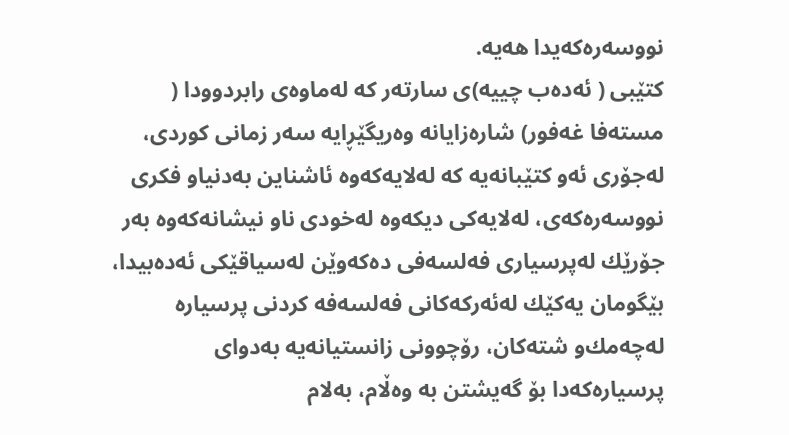نووسه‌ره‌كه‌یدا هه‌یه‌.
كتێبی ( ئه‌ده‌ب چییه‌)ی سارته‌ر كه‌ له‌ماوه‌ی رابردوودا ( مسته‌فا غه‌فور) شاره‌زایانه‌ وه‌ریگێڕایه‌ سه‌ر زمانی كوردی، له‌جۆری ئه‌و كتێبانه‌یه‌ كه‌ له‌لایه‌كه‌وه‌ ئاشناین به‌دنیا‌و فكری نووسه‌ره‌كه‌ی، له‌لایه‌كی دیكه‌وه‌ له‌خودی ناو نیشانه‌كه‌وه‌ به‌ر جۆرێك له‌پرسیاری فه‌لسه‌فی ده‌كه‌وێن له‌سیاقێكی ئه‌ده‌بیدا، بێگومان یه‌كێك له‌ئه‌ركه‌كانی فه‌لسه‌فه‌ كردنی پرسیاره‌ له‌چه‌مك‌و شته‌كان، رۆچوونی زانستیانه‌یه‌ به‌دوای پرسیاره‌كه‌دا بۆ گه‌یشتن به‌ وه‌ڵام، به‌لام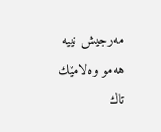مه‌رجیش نییه‌ هه‌مو وه‌لامێك تاك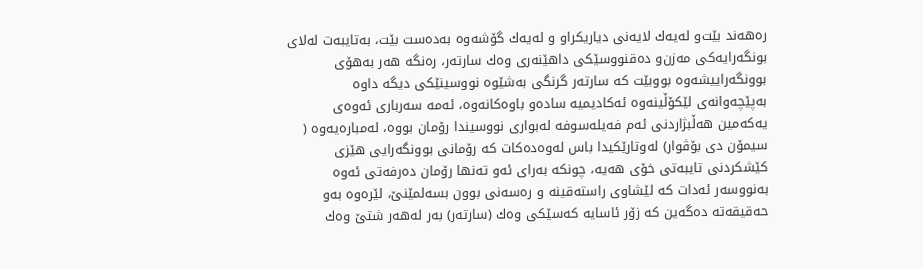ره‌هه‌ند بێت‌و له‌یه‌ك لایه‌نی دیاریكراو و له‌یه‌ك گۆشه‌وه‌ به‌ده‌ست بێت، به‌تایبه‌ت له‌لای بونگه‌رایه‌كی مه‌زن‌و ده‌قنووسێكی داهێنه‌ری وه‌ك سارته‌ر، ره‌نگه‌ هه‌ر به‌هۆی بوونگه‌راییشه‌وه‌ بووبێت كه‌ سارته‌ر گرنگی به‌شێوه‌ نووسینێكی دیگه‌ داوه‌ به‌پێچه‌وانه‌ی لێكۆڵینه‌وه‌ ئه‌كادیمیه‌ ساده‌و باوه‌كانه‌وه‌، ئه‌مه‌ سه‌رباری ئه‌وه‌ی یه‌كه‌مین هه‌ڵبژاردنی ئه‌م فه‌یله‌سوفه‌ له‌بواری نووسیندا رۆمان بووه‌، له‌مباره‌یه‌وه‌ ( سیمۆن دی بۆڤوار) له‌وتارێكیدا باس له‌وه‌ده‌كات كه‌ رۆمانی بوونگه‌رایی هێزی كێشكردنی تایبه‌تی خۆی هه‌یه‌، چونكه‌ به‌رای ئه‌و ته‌نها رۆمان ده‌رفه‌تی ئه‌وه‌ به‌نووسه‌ر ئه‌دات كه‌ لێشاوی راسته‌قینه‌ ‌و ره‌سه‌نی بوون بسه‌لمێنێ‌، لێره‌وه‌ به‌و حه‌قیقه‌ته‌ ده‌گه‌ین كه‌ زۆر ئاسایه‌ كه‌سێكی وه‌ك (سارته‌ر) به‌ر له‌هه‌ر شتێ‌ وه‌ك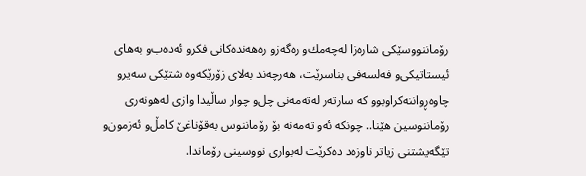رۆماننووسێكی شاره‌زا له‌چه‌مك‌و ره‌گه‌ز‌و ره‌هه‌نده‌كانی فكرو ئه‌ده‌ب‌و به‌های ئیستاتیكی‌و فه‌لسه‌فی بناسرێت، هه‌رچه‌ند به‌لای زۆرێكه‌وه‌ شتێكی سه‌یرو چاوه‌ڕواننه‌كراوبوو كه‌ سارته‌ر له‌ته‌مه‌نی چل‌و چوار ساڵیدا وازی له‌هونه‌ری رۆماننوسین هێنا.. چونكه‌ ئه‌و ته‌مه‌نه‌ بۆ رۆماننوس به‌قۆناغێ كامڵ‌و ئه‌زمون‌و تێگه‌یشتنی زیاتر ناوزه‌د ده‌كرێت له‌بواری نووسینی رۆماندا.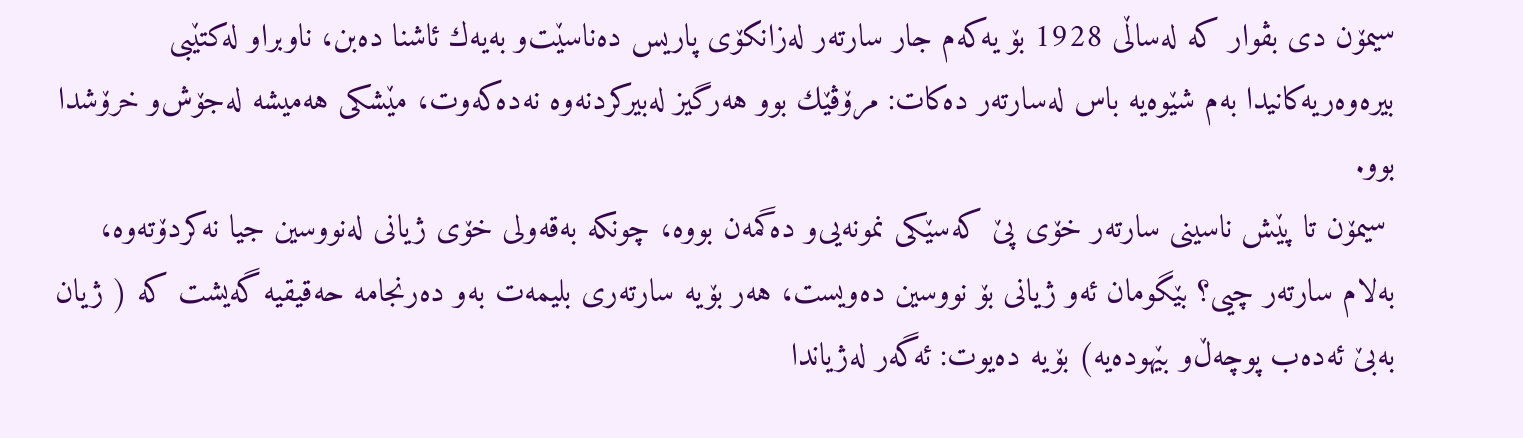سیمۆن دی بڤوار كه‌ له‌ساڵی 1928 بۆ یه‌كه‌م جار سارته‌ر له‌زانكۆی پاریس ده‌ناسێت‌و به‌یه‌ك ئاشنا ده‌بن، ناوبراو له‌كتێبی بیره‌وه‌ریه‌كانیدا به‌م شێوه‌یه‌ باس له‌سارته‌ر ده‌كات: مرۆڤێك بوو هه‌رگیز له‌بیركردنه‌وه‌ نه‌ده‌كه‌وت، مێشكی هه‌میشه‌ له‌جۆش‌و خرۆشدا بوو.
 سیمۆن تا پێش ناسینی سارته‌ر خۆی پێ كه‌سێكی نمونه‌یی‌و ده‌گمه‌ن بووه‌، چونكه‌ به‌قه‌ولی خۆی ژیانی له‌نووسین جیا نه‌كردۆته‌وه‌، به‌لام سارته‌ر چیی؟ بێگومان ئه‌و ژیانی بۆ نووسین ده‌ویست، هه‌ر بۆیه‌ سارته‌ری بلیمه‌ت به‌و ده‌رنجامه‌ حه‌قیقیه‌ گه‌یشت كه‌ ( ژیان به‌بێ‌ ئه‌ده‌ب پوچه‌ڵ‌و بێهوده‌یه‌) بۆیه‌ ده‌یوت: ئه‌گه‌ر له‌ژیاندا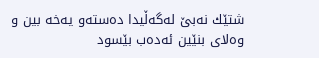شتێك نه‌بێ‌ له‌گه‌ڵیدا ده‌سته‌و یه‌خه‌ بین ‌و وه‌لای بنێین ئه‌ده‌ب بێسود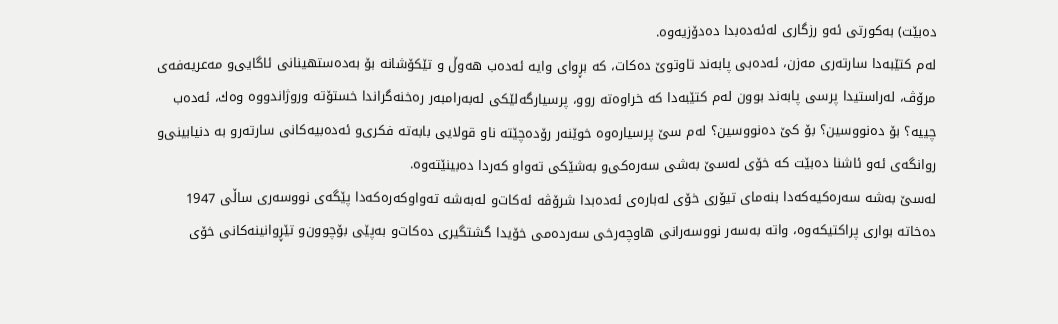ده‌بێت) به‌كورتی ئه‌و رزگاری له‌ئه‌ده‌بدا ده‌دۆزیه‌وه‌.
له‌م كتێبه‌دا سارته‌ری مه‌زن، ئه‌ده‌بی پابه‌ند تاوتوێ‌ ده‌كات، كه‌ بڕوای وایه‌ ئه‌ده‌ب هه‌وڵ و تێكۆشانه‌ بۆ به‌ده‌ستهینانی ئاگایی‌و مه‌عریه‌فه‌ی مرۆڤ، له‌راستیدا پرسی پابه‌ند بوون له‌م كتێبه‌دا كه‌ خراوه‌ته‌ روو، پرسیارگه‌لێكی له‌به‌رامبه‌ر ره‌خنه‌گراندا خستۆته‌ وروژاندووه‌ وه‌ك، ئه‌ده‌ب چییه‌؟ بۆ ده‌نووسین؟ بۆ كێ‌ ده‌نووسین؟ له‌م سێ‌ پرسیاره‌وه‌ خوێنه‌ر رۆده‌چێته‌ ناو قولایی بابه‌ته‌ فكری‌و ئه‌ده‌بیه‌كانی سارته‌رو به‌ دنیابینی‌و روانگه‌ی ئه‌و ئاشنا ده‌بێت كه‌ خۆی له‌سێ‌ به‌شی سه‌ره‌كی‌و به‌شێكی ته‌واو كه‌ردا ده‌بینێته‌وه‌.
له‌سێ‌ به‌شه‌ سه‌ره‌كیه‌كه‌دا بنه‌مای تیۆری خۆی له‌باره‌ی ئه‌ده‌بدا شرۆڤه‌ ئه‌كات‌و له‌به‌شه‌ ته‌واوكه‌ره‌كه‌دا پێگه‌ی نووسه‌ری ساڵی 1947 ده‌خاته‌ بواری پراكتیكه‌وه‌، واته‌ به‌سه‌ر نووسه‌رانی هاوچه‌رخی سه‌رده‌می خۆیدا گشتگیری ده‌كات‌و به‌پێی بۆچوون‌و تێڕوانینه‌كانی خۆی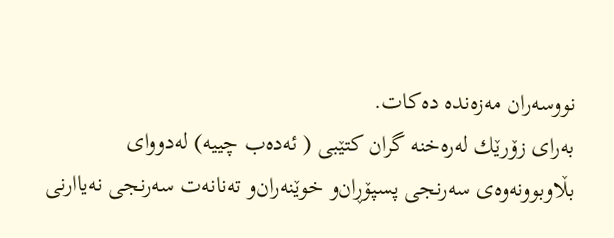نووسه‌ران مه‌زه‌نده‌ ده‌كات.
به‌رای زۆرێك له‌ره‌خنه‌ گران كتێبی ( ئه‌ده‌ب چییه‌) له‌دووای بڵاوبوونه‌وه‌ی سه‌رنجی پسپۆڕان‌و خوێنه‌ران‌و ته‌نانه‌ت سه‌رنجی نه‌یاارنی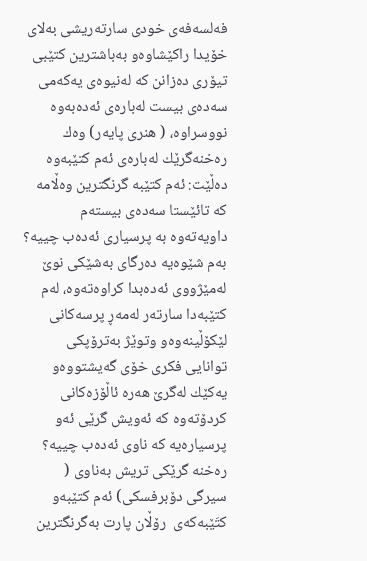فه‌لسه‌فه‌ی خودی سارته‌ریشی به‌لای خۆیدا راكێشاوه‌‌و به‌باشترین كتێبی تیۆری ده‌زانن كه‌ له‌نیوه‌ی یه‌كه‌می سه‌ده‌ی بیست له‌باره‌ی ئه‌ده‌به‌وه‌ نووسراوه‌، ( هنری پایه‌ر) وه‌ك ره‌خنه‌گرێك له‌باره‌ی ئه‌م كتێبه‌وه‌ ده‌ڵێت: ئه‌م كتێبه‌ گرنگترین وه‌ڵامه‌ كه‌ تائێستا سه‌ده‌ی بیسته‌م داویه‌ته‌وه‌ به‌ پرسیاری ئه‌ده‌ب چییه‌؟ به‌م شێوه‌یه‌ ده‌رگای به‌شێكی نوێ‌ له‌مێژووی ئه‌ده‌بدا كراوه‌ته‌وه‌، له‌م كتێبه‌دا سارته‌ر له‌مه‌ڕ پرسه‌كانی لێكۆڵینه‌وه‌و وتوێژ به‌ترۆپكی توانایی فكری خۆی گه‌یشتووه‌‌و یه‌كێك له‌گرێ هه‌ره‌ ئاڵۆزه‌كانی كردۆته‌وه‌ كه‌ ئه‌ویش گرێی ئه‌و پرسیاره‌یه‌ كه‌ ناوی ئه‌ده‌ب چییه‌؟ ره‌خنه‌ گرێكی تریش به‌ناوی ( سیرگی دۆبرفسكی) ئه‌م كتێبه‌‌و كتَێبه‌كه‌ی  رۆڵان پارت به‌گرنگترین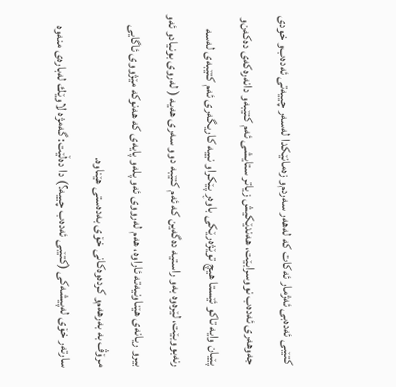كتێبی ئه‌ده‌بی ئه‌ژمار ئه‌كات كه‌ له‌هه‌ر سه‌ردم‌و زه‌مانێكدا له‌سه‌ر چییه‌تی ئه‌ده‌ب‌و خودی جه‌وهه‌ری ئه‌ده‌ب نووسرابێت، هه‌ندێكیش زیاتر ستایشی ئه‌م كتێبه‌‌و دانه‌ره‌كه‌ی ده‌كه‌ن‌و پێیان وایه‌ تاكو ئێستا هیچ توێژه‌رێكی باوه‌ڕ پێكراو نییه‌ كاریگه‌ری ئه‌م كتێبه‌ی له‌سه‌ رنه‌بووبێت، لێره‌وه‌ به‌و راستیه‌ ده‌گه‌ین كه‌ ئه‌م كتێبه‌ دوو سه‌ری هه‌یه‌ ( له‌روی بونیاد‌و ئه‌و بیرو ریانه‌ی هێناونیه‌ته‌ ئاراوه‌، هه‌م له‌رووی ئه‌و پله‌و پایه‌ی كه‌ هه‌نوكه‌ مێژووی ئاگایی مرۆڤ به‌ به‌رهه‌م‌و كرده‌وه‌كانی خۆی به‌ده‌ستی هێناوه‌.
سارته‌ر خۆی له‌پیشه‌كی (كتێبی ئه‌ده‌ب چییه‌؟) دا ده‌ڵێت: گه‌مژه‌ لاوێك له‌باره‌ی منه‌وه‌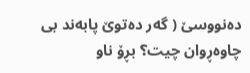ده‌نووسێ‌ ( گه‌ر ده‌توێ‌ پابه‌ند بی چاوه‌ڕوان چیت؟ بڕۆ ناو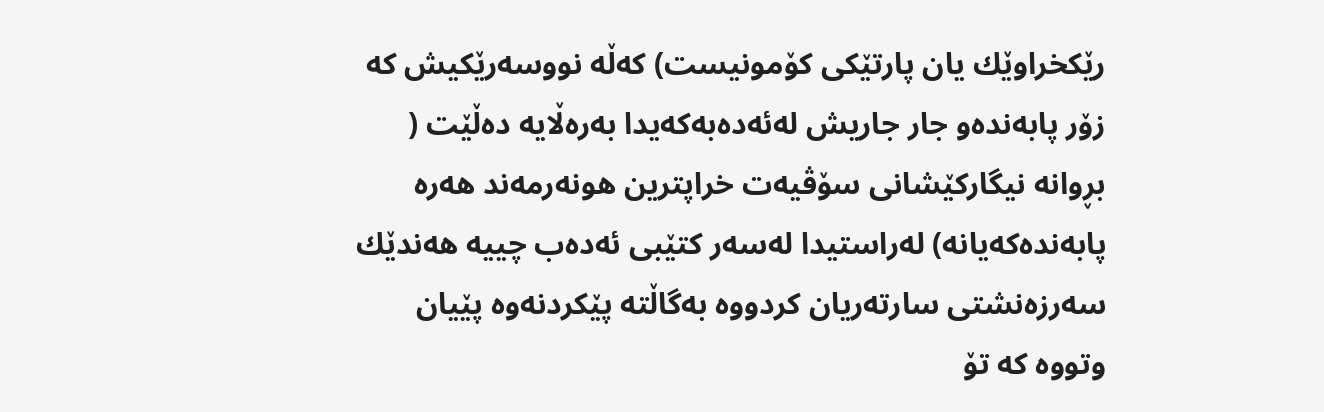رێكخراوێك یان پارتێكی كۆمونیست) كه‌ڵه‌ نووسه‌رێكیش كه‌ زۆر پابه‌نده‌‌و جار جاریش له‌ئه‌ده‌به‌كه‌یدا به‌ره‌ڵایه‌ ده‌ڵێت ( بڕوانه‌ نیگاركێشانی سۆڤیه‌ت خراپترین هونه‌رمه‌ند هه‌ره‌ پابه‌نده‌كه‌یانه‌) له‌راستیدا له‌سه‌ر كتێبی ئه‌ده‌ب چییه‌ هه‌ندێك سه‌رزه‌نشتی سارته‌ریان كردووه‌ به‌گاڵته‌ پێكردنه‌وه‌ پێیان وتووه‌ كه‌ تۆ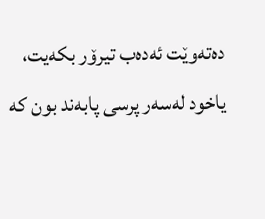ده‌ته‌وێت ئه‌ده‌ب تیرۆر بكه‌یت، یاخود له‌سه‌ر پرسی پابه‌ند بون كه‌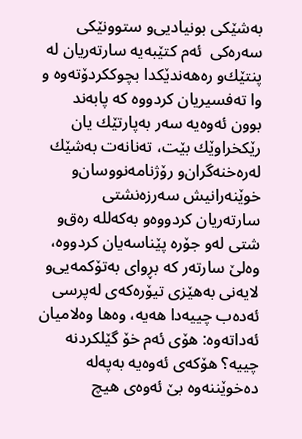به‌شێكی بونیادیی‌و ستوونێكی سه‌ره‌كی  ئه‌م كتێبه‌یه‌ سارته‌ریان له‌ پنتێك‌و ره‌هه‌ندێكدا بچوككردۆته‌وه‌ ‌و وا ته‌فسیریان كردووه‌ كه‌ پابه‌ند بوون ئه‌وه‌یه‌ سه‌ر به‌پارتێك یان رێكخراوێك بێت، ته‌نانه‌ت به‌شێك له‌ره‌خنه‌گران‌و رۆژنامه‌نووسان‌و خوێنه‌رانیش سه‌رزه‌نشتی سارته‌ریان كردووه‌‌و به‌كه‌لله‌ ره‌ق‌و شتی له‌و جۆره‌ پێناسه‌یان كردووه‌، وه‌لێ‌ سارته‌ر كه‌ بڕوای به‌تۆكمه‌یی‌و لایه‌نی به‌هێزی تیۆره‌كه‌ی له‌پرسی ئه‌ده‌ب چییه‌دا هه‌یه‌، وه‌ها وه‌لامیان ئه‌داته‌وه‌: هۆی ئه‌م خۆ گێلكردنه‌ چییه‌؟ هۆكه‌ی ئه‌وه‌یه‌ به‌په‌له‌ ده‌خوێننه‌وه‌ بێ‌ ئه‌وه‌ی هیچ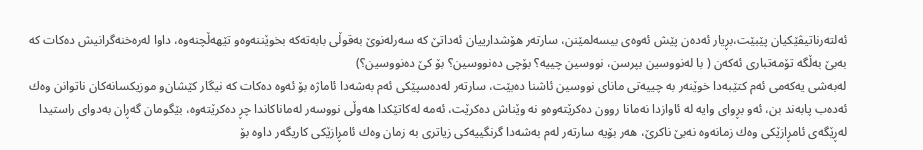ئه‌لته‌رناتیڤێكیان پێبێت،بڕیار ئه‌ده‌ن پێش ئه‌وه‌ی بیسه‌لمێنن، سارته‌ر هۆشدارییان ئه‌داتێ‌ كه‌ سه‌رله‌نوێ‌ به‌قوڵی بابه‌ته‌كه‌ بخوێننه‌وه‌‌و تێهه‌ڵچنه‌وه‌، داوا له‌ره‌خنه‌گرانیش ده‌كات كه‌ به‌بێ‌ به‌ڵگه‌ تۆمه‌تباری ئه‌كه‌ن ( با له‌نووسین بپرسن، نووسین چییه‌؟ بۆچی ده‌نووسین؟ بۆ كێ‌ ده‌نووسین؟)
له‌به‌شی یه‌كه‌می ئه‌م كتێبه‌دا خوێنه‌ر به‌ چییه‌تی مانای نووسین ئاشنا ده‌بێت، سارته‌ر له‌ده‌سپێكی ئه‌م به‌شه‌دا ئاماژه‌ بۆ ئه‌وه‌ ده‌كات كه‌ نیگار كێشان‌و موزیكسانه‌كان ناتوانن وه‌ك ئه‌ده‌ب پابه‌ند بن، ئه‌و بڕوای وایه‌ له‌ ئاوازدا نه‌مانا روون ده‌كرێته‌وه‌‌و نه‌ وێناش ده‌كرێت، ئه‌مه‌ له‌كاتێكدا هه‌وڵی نووسه‌ر له‌ماناكاندا چڕ ده‌كرێته‌وه‌، بێگومان گه‌ڕان به‌دوای راستیدا له‌ڕێگه‌ی ئامڕازێكی وه‌ك زمانه‌وه‌ نه‌بێ‌ ناكرێ‌، هه‌ر بۆیه‌ سارته‌ر له‌م به‌شه‌دا گرنگییه‌كی زیاتری به‌ زمان وه‌ك ئامڕازێكی كاریگه‌ر داوه‌ بۆ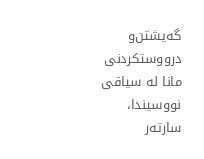گه‌یشتن‌و درووستكردنی مانا له‌ سیاقی نووسیندا، سارته‌ر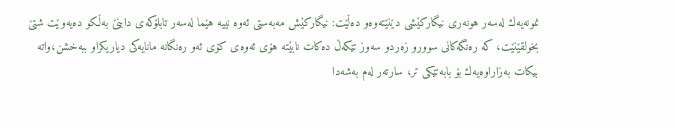نمونه‌یه‌ك له‌سه‌ر هونه‌ری نیگاركێشی دێنێته‌وه‌و ده‌ڵێت: نیگاركێش مه‌به‌ستی ئه‌وه‌ نییه‌ هێما له‌سه‌ر تابلۆكه‌ی دابنێ‌ به‌ڵكو ده‌یه‌وێت شتێ‌ بخولقێنێت، كه‌ ره‌نگه‌كانی سوورو زه‌ردو سه‌وز تێكه‌ڵ ده‌كات نابێته‌ هۆی ئه‌وه‌ی كۆی ئه‌و ره‌نگانه‌ مانایه‌كی دیاریكراو ببه‌خشن،واته‌ بیكات به‌زاراوه‌یه‌ك بۆ بابه‌تێكی تر، سارته‌ر له‌م به‌شه‌دا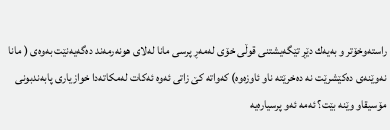راسته‌وخۆتر ‌و به‌یه‌ك دێڕ تێگه‌یشتنی قوڵی خۆی له‌مه‌ڕ پرسی مانا له‌لای هونه‌رمه‌ند ده‌گه‌یه‌نێت به‌وه‌ی ( مانا نه‌وێنه‌ی ده‌كێشرێت نه‌ ده‌خرێته‌ ناو ئاوزه‌وه‌) كه‌واته‌ كێ‌ زاتی ئه‌وه‌ ئه‌كات له‌مكاته‌دا خوازیاری پابه‌ندبونی مۆسیقا‌و وێنه‌ بێت؟ ئه‌مه‌ ئه‌و پرسیاره‌یه‌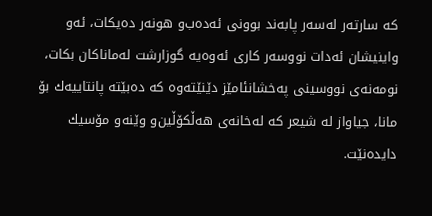كه‌ سارته‌ر له‌سه‌ر پابه‌ند بوونی ئه‌ده‌ب‌و هونه‌ر ده‌یكات، ئه‌و واینیشان ئه‌دات نووسه‌ر كاری ئه‌وه‌یه‌ گوزارشت له‌ماناكان بكات، نومه‌نه‌ی نووسینی په‌خشانئامێز دێنێته‌وه‌ كه‌ ده‌بێته‌ پانتاییه‌ك بۆ مانا، جیاواز له‌ شیعر كه‌ له‌خانه‌ی هه‌ڵكۆڵین‌و وێنه‌‌و مۆسیك دایده‌نێت.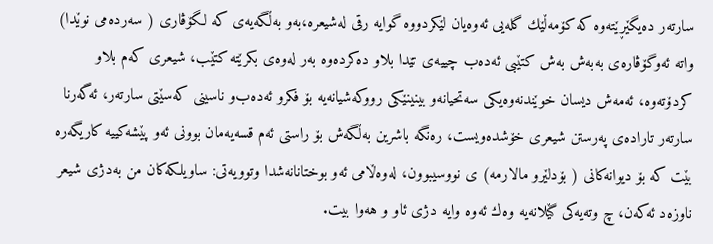سارته‌ر ده‌یگێڕێته‌وه‌ كه‌ كۆمه‌ڵێك گله‌یی ئه‌وه‌یان لێكردووه‌ گوایه‌ رقی له‌شیعره‌،به‌و به‌ڵگه‌یه‌ی كه‌ لگۆڤاری ( سه‌رده‌می نوێدا) واته‌ ئه‌وگۆڤاره‌ی به‌به‌ش به‌ش كتێبی ئه‌ده‌ب چییه‌ی تێدا بلاو ده‌كرده‌وه‌ به‌ر له‌وه‌ی بكرێته‌ كتێب، شیعری كه‌م بلاو كردۆته‌وه‌، ئه‌مه‌ش دیسان خوێندنه‌وه‌یكی سه‌تحیانه‌‌و بینینێكی رووكه‌شیانه‌یه‌ بۆ فكرو ئه‌ده‌ب‌و ناسینی كه‌سێتی سارته‌ر، ئه‌گه‌رنا سارته‌ر تاراده‌ی په‌رستن شیعری خۆشده‌ویست، ره‌نگه‌ باشرین به‌ڵگه‌ش بۆ راستی ئه‌م قسه‌یه‌مان بوونی ئه‌و پێشه‌كییه‌ كاریگه‌ره‌ بێت كه‌ بۆ دیوانه‌كانی ( بۆدلێر‌و مالارمه‌) ی نووسیبوون، له‌وه‌ڵامی ئه‌و بوختانانه‌شدا وتوویه‌تی: ساویلكه‌كان من به‌دژی شیعر ناوزه‌د ئه‌كه‌ن، چ وته‌یه‌كی گێلانه‌یه‌ وه‌ك ئه‌وه‌ وایه‌ دژی ئاو و هه‌وا بیت.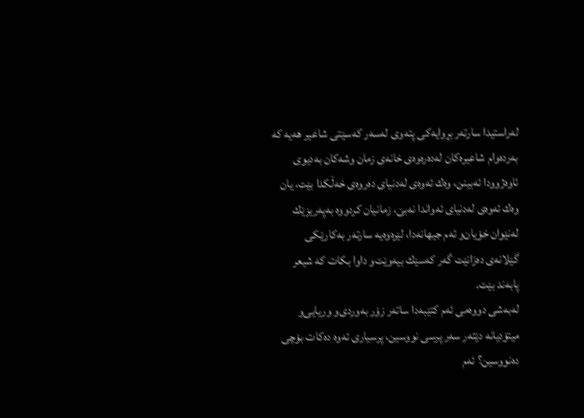له‌راستیدا سارته‌ر بڕوایه‌كی پته‌وی له‌سه‌ر كه‌سێتی شاعیر هه‌یه‌ كه‌ به‌رده‌وام شاعیره‌كان له‌ده‌ره‌وه‌ی خانه‌ی زمان وشه‌كان به‌دیوی ئاوه‌ژوودا ئه‌بینن، وه‌ك ئه‌وه‌ی له‌دنیای ده‌روه‌ی خه‌ڵكدا بێت، یان وه‌ك ئه‌وه‌ی له‌دنیای ئه‌واندا نه‌بێ‌، زمانیان كردووه‌ به‌په‌ریزێك له‌نێوان خۆیان‌و ئه‌م جیهانه‌دا، لێره‌وه‌یه‌ سارته‌ر به‌كارێكی گێلانه‌ی ده‌زانێت گه‌ر كه‌سێك بیه‌وێت‌و داوا بكات كه‌ شیعر پابه‌ند بێت.
له‌به‌شی دووه‌می ئه‌م كتێبه‌دا ساته‌ر زۆر به‌وردی‌و وریایی‌و میتۆدیانه‌ دێته‌ر سه‌ر پرسی نووسین، پرسیاری ئه‌وه‌ ده‌كات بۆچی ده‌نووسین؟ ئه‌م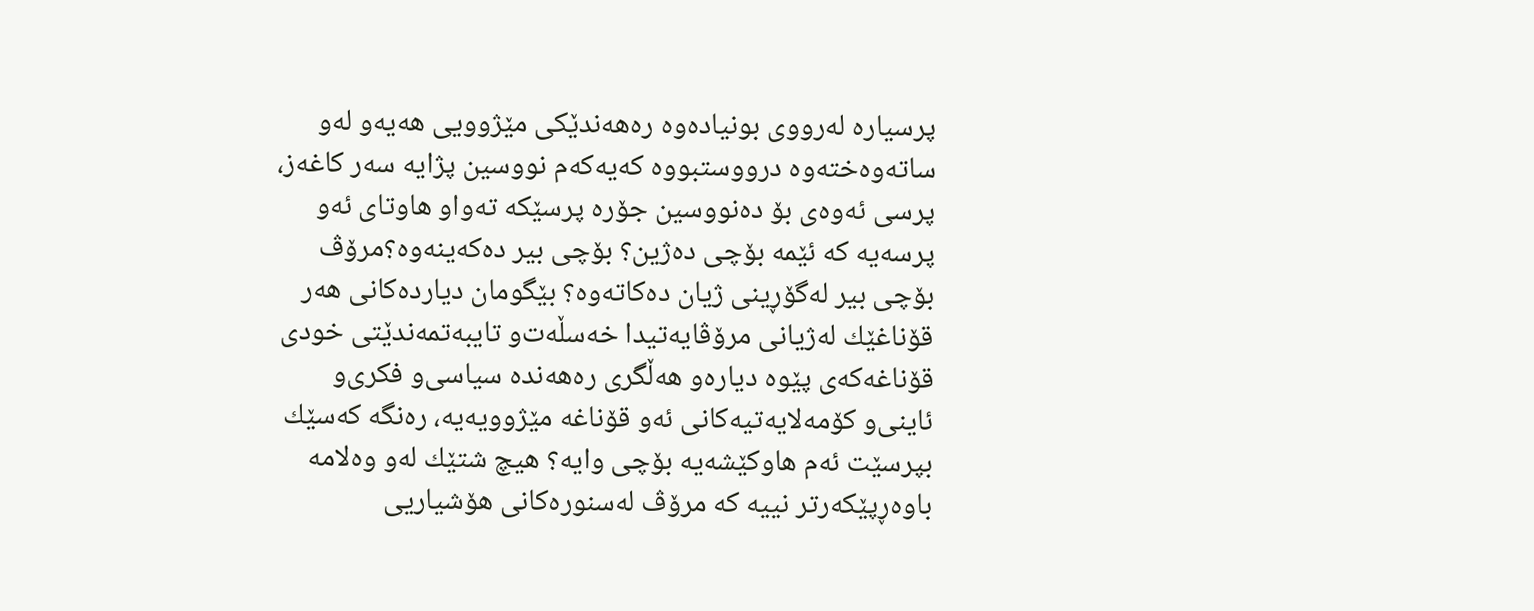پرسیاره‌ له‌رووی بونیاده‌وه‌ ره‌هه‌ندێكی مێژوویی هه‌یه‌‌و له‌و ساته‌وه‌خته‌وه‌ درووستبووه‌ كه‌یه‌كه‌م نووسین پژایه‌ سه‌ر كاغه‌ز، پرسی ئه‌وه‌ی بۆ ده‌نووسین جۆره‌ پرسێكه‌ ته‌واو هاوتای ئه‌و پرسه‌یه‌ كه‌ ئێمه‌ بۆچی ده‌ژین؟ بۆچی بیر ده‌كه‌ینه‌وه‌؟مرۆڤ بۆچی بیر له‌گۆڕینی ژیان ده‌كاته‌وه‌؟ بێگومان دیارده‌كانی هه‌ر قۆناغێك له‌ژیانی مرۆڤایه‌تیدا خه‌سڵه‌ت‌و تایبه‌تمه‌ندێتی خودی قۆناغه‌كه‌ی پێوه‌ دیاره‌و هه‌ڵگری ره‌هه‌نده‌ سیاسی‌و فكری‌و ئاینی‌و كۆمه‌لایه‌تیه‌كانی ئه‌و قۆناغه‌ مێژوویه‌یه‌، ره‌نگه‌ كه‌سێك بپرسێت ئه‌م هاوكێشه‌یه‌ بۆچی وایه‌؟ هیچ شتێك له‌و وه‌لامه‌ باوه‌ڕپێكه‌رتر نییه‌ كه‌ مرۆڤ له‌سنوره‌كانی هۆشیاریی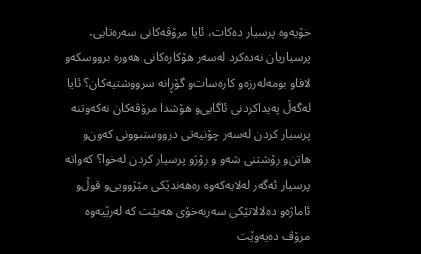خۆیه‌وه‌ پرسیار ده‌كات، ئایا مرۆڤه‌كانی سه‌ره‌تایی، پرسیاریان نه‌ده‌كرد له‌سه‌ر هۆكاره‌كانی هه‌وره‌ برووسكه‌‌و لافا‌و بومه‌له‌رزه‌و كاره‌سات‌و گۆڕانه‌ سرووشتیه‌كان؟ ئایا له‌گه‌ڵ په‌یداكردنی ئاگایی‌و هۆشدا مرۆڤه‌كان نه‌كه‌وتنه‌ پرسیار كردن له‌سه‌ر چۆنیه‌تی درووستبوونی كه‌ون‌و هاتن‌و رۆشتنی شه‌و و رۆژ‌و پرسیار كردن له‌خوا؟ كه‌واته‌ پرسیار ئه‌گه‌ر له‌لایه‌كه‌وه‌ ره‌هه‌ندێكی مێژوویی‌و قوڵ‌و ئاماژه‌و ده‌لالاتێكی سه‌ربه‌خۆی هه‌بێت كه‌ له‌رێیه‌وه‌ مرۆڤ ده‌یه‌وێت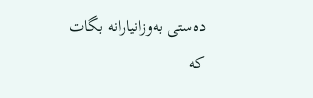ده‌ستی به‌وزانیارانه‌ بگات كه‌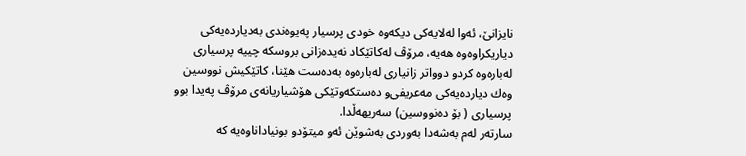نایزانێ‌، ئه‌وا له‌لایه‌كی دیكه‌وه‌ خودی پرسیار په‌یوه‌ندی به‌دیارده‌یه‌كی دیاریكراوه‌وه‌ هه‌یه‌، مرۆڤ له‌كاتێكاد نه‌یده‌زانی بروسكه‌ چییه‌ پرسیاری له‌باره‌وه‌ كرد‌و دوواتر زانیاری له‌باره‌وه‌ به‌ده‌ست هێنا، كاتێكیش نووسین  وه‌ك دیارده‌یه‌كی مه‌عریفی‌و ده‌ستكه‌وتێكی هۆشیاریانه‌ی مرۆڤ په‌یدا بوو پرسیاری ( بۆ ده‌نووسین) سه‌ریهه‌ڵدا.
سارته‌ر له‌م به‌شه‌دا به‌وردی به‌شوێن ئه‌و میتۆد‌و بونیاداناوه‌یه‌ كه‌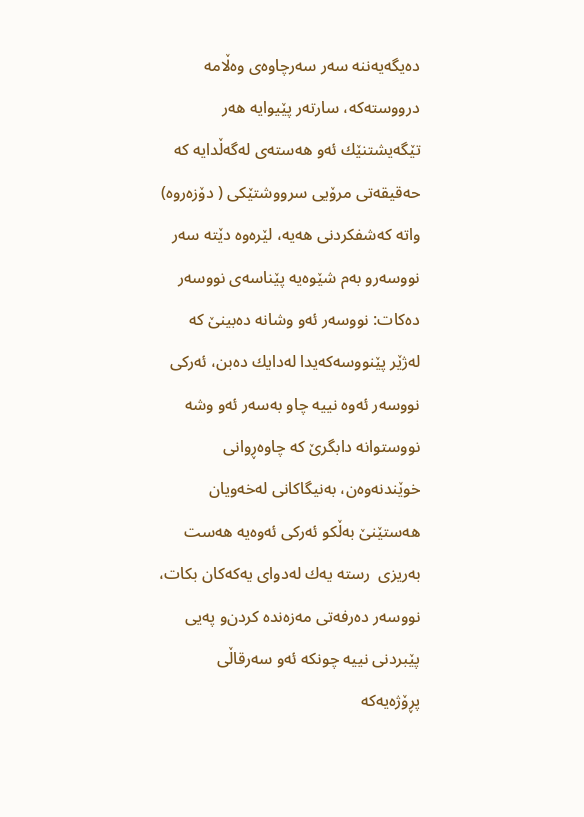ده‌یگه‌یه‌ننه‌ سه‌ر سه‌رچاوه‌ی وه‌ڵامه‌ درووسته‌كه‌، سارته‌ر پێیوایه‌ هه‌ر تێگه‌یشتنێك ئه‌و هه‌سته‌ی له‌گه‌ڵدایه‌ كه‌ حه‌قیقه‌تی مرۆیی سرووشتێكی ( دۆزه‌روه‌) واته‌ كه‌شفكردنی هه‌یه‌، لێره‌وه‌ دێته‌ سه‌ر نووسه‌ر‌و به‌م شێوه‌یه‌ پێناسه‌ی نووسه‌ر ده‌كات: نووسه‌ر ئه‌و وشانه‌ ده‌بینێ‌ كه‌ له‌ژێر پێنووسه‌كه‌یدا له‌دایك ده‌بن، ئه‌ركی نووسه‌ر ئه‌وه‌ نییه‌ چاو به‌سه‌ر ئه‌و وشه‌ نووستوانه‌ دابگرێ‌ كه‌ چاوه‌ڕوانی خوێندنه‌وه‌ن، به‌نیگاكانی له‌خه‌ویان هه‌ستێنێ‌ به‌ڵكو ئه‌ركی ئه‌وه‌یه‌ هه‌ست به‌ریزی  رسته‌ یه‌ك له‌دوای یه‌كه‌كان بكات، نووسه‌ر ده‌رفه‌تی مه‌زه‌نده‌ كردن‌و په‌یی پێبردنی نییه‌ چونكه‌ ئه‌و سه‌رقاڵی پڕۆژه‌یه‌كه‌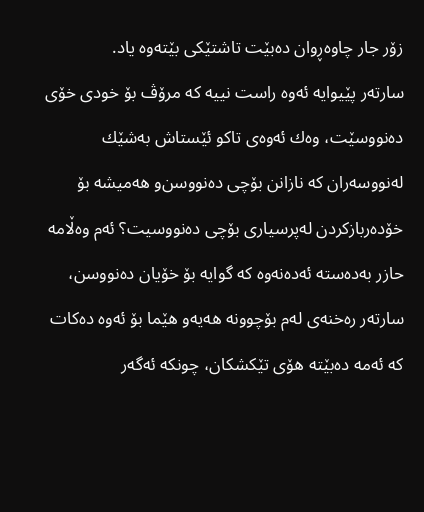زۆر جار چاوه‌ڕوان ده‌بێت تاشتێكی بێته‌وه‌ یاد.
سارته‌ر پێیوایه‌ ئه‌وه‌ راست نییه‌ كه‌ مرۆڤ بۆ خودی خۆی ده‌نووسێت، وه‌ك ئه‌وه‌ی تاكو ئێستاش به‌شێك له‌نووسه‌ران كه‌ نازانن بۆچی ده‌نووسن‌و هه‌میشه‌ بۆ خۆده‌ربازكردن له‌پرسیاری بۆچی ده‌نووسیت؟ ئه‌م وه‌ڵامه‌ حازر به‌ده‌سته‌ ئه‌ده‌نه‌وه‌ كه‌ گوایه‌ بۆ خۆیان ده‌نووسن، سارته‌ر ره‌خنه‌ی له‌م بۆچوونه‌ هه‌یه‌‌و هێما بۆ ئه‌وه‌ ده‌كات كه‌ ئه‌مه‌ ده‌بێته‌ هۆی تێكشكان، چونكه‌ ئه‌گه‌ر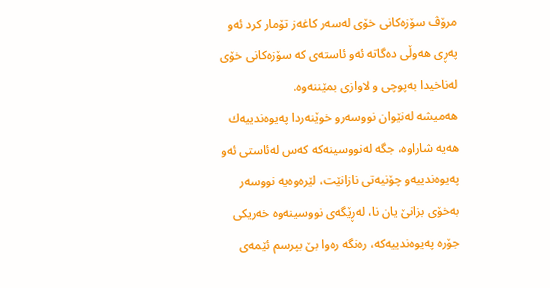مرۆڤ سۆزه‌كانی خۆی له‌سه‌ر كاغه‌ز تۆمار كرد ئه‌و په‌ڕی هه‌وڵی ده‌گاته‌ ئه‌و ئاسته‌ی كه‌ سۆزه‌كانی خۆی له‌ناخیدا به‌پوچی ‌و لاوازی بمێننه‌وه‌.
هه‌میشه‌ له‌نێوان نووسه‌رو خوێنه‌ردا په‌یوه‌ندییه‌ك هه‌یه‌ شاراوه‌، جگه‌ له‌نووسینه‌كه‌ كه‌س له‌ئاستی ئه‌و په‌یوه‌ندییه‌‌و چۆنیه‌تی نازانێت، لێره‌وه‌یه‌ نووسه‌ر به‌خۆی بزانێ‌ یان نا، له‌ڕێگه‌ی نووسینه‌وه‌ خه‌ریكی جۆره‌ په‌یوه‌ندییه‌كه‌، ره‌نگه‌ ره‌وا بێ‌ بپرسم ئێمه‌ی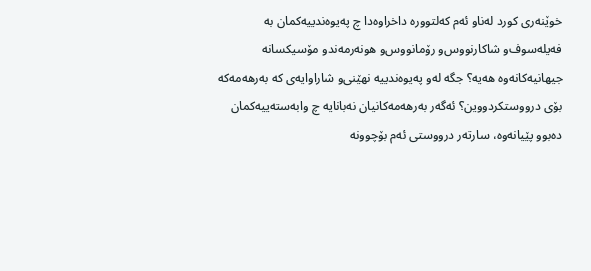خوێنه‌ری كورد له‌ناو ئه‌م كه‌لتووره‌ داخراوه‌دا چ په‌یوه‌ندییه‌كمان به‌ فه‌یله‌سوف‌و شاكارنووس‌و رۆمانووس‌و هونه‌رمه‌ند‌و مۆسیكسانه‌ جیهانیه‌كانه‌وه‌ هه‌یه‌؟ جگه‌ له‌‌و په‌یوه‌ندییه‌ نهێنی‌و شاراوایه‌ی كه‌ به‌رهه‌مه‌كه‌ بۆی درووستكردووین؟ ئه‌گه‌ر به‌رهه‌مه‌كانیان نه‌بانایه‌ چ وابه‌سته‌ییه‌كمان ده‌بوو پێیانه‌وه‌، سارته‌ر درووستی ئه‌م بۆچوونه‌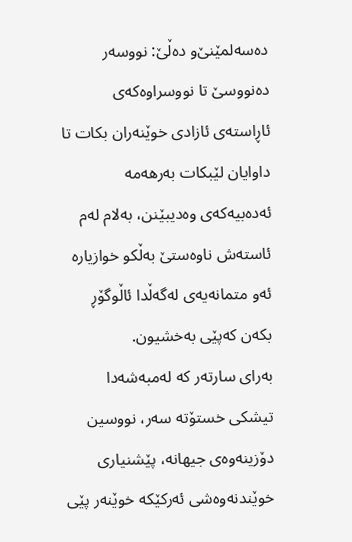ده‌سه‌لمێنێ‌‌و ده‌ڵێ‌: نووسه‌ر ده‌نووسێ‌ تا نووسراوه‌كه‌ی ئاڕاسته‌ی ئازادی خوێنه‌ران بكات تا داوایان لێبكات به‌رهه‌مه‌ ئه‌ده‌بیه‌كه‌ی وه‌دیبێنن، به‌لام له‌م ئاسته‌ش ناوه‌ستێ‌ به‌ڵكو خوازیاره‌ ئه‌و متمانه‌یه‌ی له‌گه‌ڵدا ئاڵوگۆڕ بكه‌ن كه‌پێی به‌خشیون.
به‌رای سارته‌ر كه‌ له‌مبه‌شه‌دا تیشكی خستۆته‌ سه‌ر، نووسین دۆزینه‌وه‌ی جیهانه‌، پێشنیاری خوێندنه‌وه‌شی ئه‌ركێكه‌ خوێنه‌ر پێی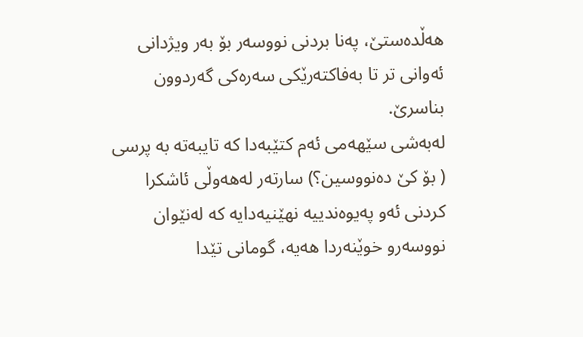هه‌ڵده‌ستێ‌، په‌نا بردنی نووسه‌ر بۆ به‌ر ویژدانی ئه‌وانی تر تا به‌فاكته‌رێكی سه‌ره‌كی گه‌ردوون بناسرێ‌.
له‌به‌شی سێهه‌می ئه‌م كتێبه‌دا كه‌ تایبه‌ته‌ به‌ پرسی ( بۆ كێ‌ ده‌نووسین؟) سارته‌ر له‌هه‌وڵی ئاشكرا كردنی ئه‌و په‌یوه‌ندییه‌ نهێنیه‌دایه‌ كه‌ له‌نێوان نووسه‌رو خوێنه‌ردا هه‌یه‌، گومانی تێدا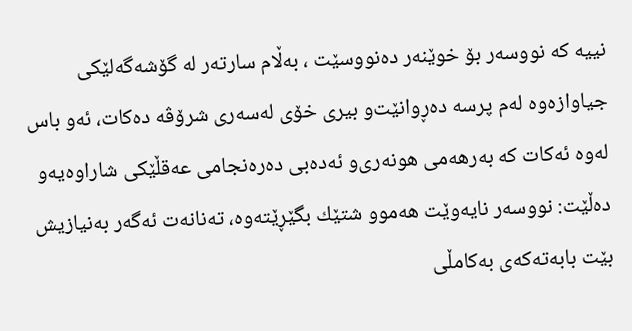نییه‌ كه‌ نووسه‌ر بۆ خوێنه‌ر ده‌نووسێت ، به‌ڵام سارته‌ر له‌ گۆشه‌گه‌لێكی جیاوازه‌وه‌ له‌م پرسه‌ ده‌ڕوانێت‌و بیری خۆی له‌سه‌ری شرۆڤه‌ ده‌كات، ئه‌و باس له‌وه‌ ئه‌كات كه‌ به‌رهه‌می هونه‌ری‌و ئه‌ده‌بی ده‌ره‌نجامی عه‌قڵێكی شاراوه‌یه‌‌و ده‌ڵێت: نووسه‌ر نایه‌وێت هه‌موو شتێك بگێڕێته‌وه‌، ته‌نانه‌ت ئه‌گه‌ر به‌نیازیش بێت بابه‌ته‌كه‌ی به‌كامڵی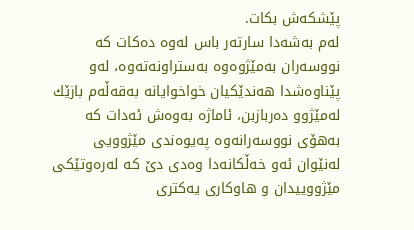پێشكه‌ش بكات.
له‌م به‌شه‌دا سارته‌ر باس له‌وه‌ ده‌كات كه‌ نووسه‌ران به‌مێژوه‌وه‌ به‌ستراونه‌ته‌وه‌، له‌و پێناوه‌شدا هه‌ندێكیان خواخوایانه‌ به‌قه‌ڵه‌م بازێك له‌مێژوو ده‌ربازبن، ئاماژه‌ به‌وه‌ش ئه‌دات كه‌ به‌هۆی نووسه‌رانه‌وه‌ په‌یوه‌ندی مێژوویی له‌نێوان ئه‌و خه‌ڵكانه‌دا وه‌دی دێ‌ كه‌ له‌ره‌وتێكی مێژووییدان ‌و هاوكاری یه‌كتری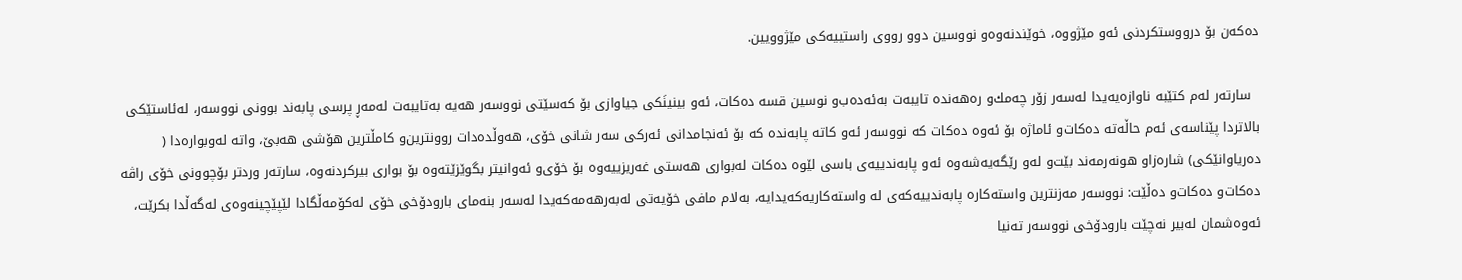ده‌كه‌ن بۆ درووستكردنی ئه‌و مێژووه‌، خوێندنه‌وه‌‌و نووسین دوو رووی راستییه‌كی مێژوویین.

  سارته‌ر له‌م كتێبه‌ ناوازه‌یه‌یدا له‌سه‌ر زۆر چه‌مك‌و ره‌هه‌نده‌ تایبه‌ت به‌ئه‌ده‌ب‌و نوسین قسه‌ ده‌كات، ئه‌و بینینَكی جیاوازی بۆ كه‌سێتی نووسه‌ر هه‌یه‌ به‌تایبه‌ت له‌مه‌ڕ پرسی پابه‌ند بوونی نووسه‌ر، له‌ئاستێكی بالاتردا پێناسه‌ی ئه‌م حاڵه‌ته‌ ده‌كات‌و ئاماژه‌ بۆ ئه‌وه‌ ده‌كات كه‌ نووسه‌ر ئه‌و كاته‌ پابه‌نده‌ كه‌ بۆ ئه‌نجامدانی ئه‌ركی سه‌ر شانی خۆی، هه‌وڵده‌دات روونترین‌و كامڵترین هۆشی هه‌بێ‌، واته‌ له‌وبواره‌دا ( ده‌ریاوانێكی) شاره‌زاو هونه‌رمه‌ند بێت‌و له‌و رێگه‌یه‌شه‌وه‌ ئه‌و پابه‌ندییه‌ی باسی لێوه‌ ده‌كات له‌بواری هه‌ستی غه‌ریزییه‌وه‌ بۆ خۆی‌و ئه‌وانیتر بگوێزێته‌وه‌ بۆ بواری بیركردنه‌وه‌، سارته‌ر وردتر بۆچوونی خۆی راڤه‌ ده‌كات‌و ده‌كات‌و ده‌ڵێت: نووسه‌ر مه‌زنترین واسته‌كاره‌ پابه‌ندییه‌كه‌ی له‌ واسته‌كاریه‌كه‌یدایه‌، به‌لام مافی خۆیه‌تی له‌به‌رهه‌مه‌كه‌یدا له‌سه‌ر بنه‌مای بارودۆخی خۆی له‌كۆمه‌ڵگادا لێپێچینه‌وه‌ی له‌گه‌ڵدا بكرێت، ئه‌وه‌شمان له‌بیر نه‌چێت بارودۆخی نووسه‌ر ته‌نیا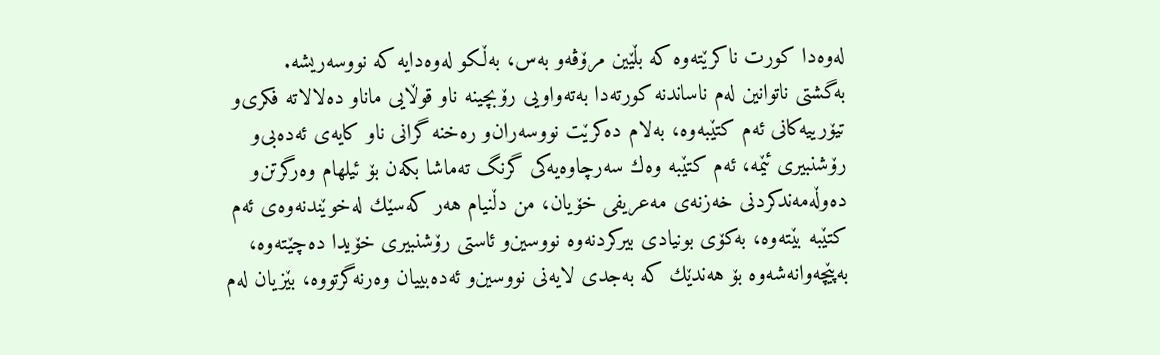له‌وه‌دا كورت ناكرێته‌وه‌ كه‌ بڵێین مرۆڤه‌‌و به‌س، به‌ڵكو له‌وه‌دایه‌ كه‌ نووسه‌ریشه‌.
به‌گشتی ناتوانین له‌م ناساندنه‌ كورته‌دا به‌ته‌واویی رۆبچینه‌ ناو قوڵایی ماناو ده‌لالاته‌ فكری‌و تیۆرییه‌كانی ئه‌م كتێبه‌وه‌، به‌لام ده‌كرێت نووسه‌ران‌و ره‌خنه‌ گرانی ناو كایه‌ی ئه‌ده‌بی‌و رۆشنبیری ئێمه‌، ئه‌م كتێبه‌ وه‌ك سه‌رچاوه‌یه‌كی گرنگ ته‌ماشا بكه‌ن بۆ ئیلهام وه‌رگرتن‌و ده‌وڵه‌مه‌ندكردنی خه‌زنه‌ی مه‌عریفی خۆیان، من دڵنیام هه‌ر كه‌سێك له‌خوێندنه‌وه‌ی ئه‌م كتێبه‌ بێته‌وه‌، به‌كۆی بونیادی بیركردنه‌وه‌ نووسین‌و ئاستی رۆشنبیری خۆیدا ده‌چێته‌وه‌، به‌پێچه‌وانه‌شه‌وه‌ بۆ هه‌ندێك كه‌ به‌جدی لایه‌نی نووسین‌و ئه‌ده‌بییان وه‌رنه‌گرتووه‌، بێزیان له‌م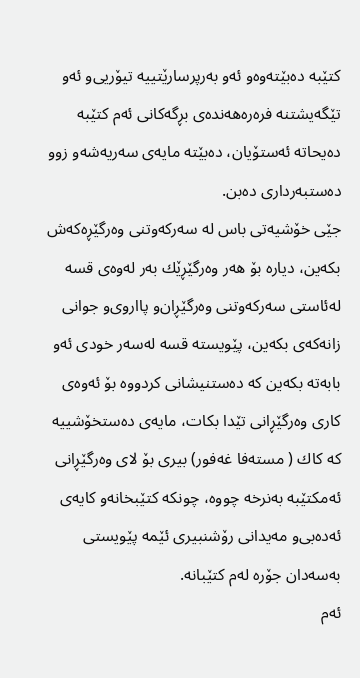كتێبه‌ ده‌بێته‌وه‌‌و ئه‌و به‌رپرسارێتییه‌ تیۆریی‌و ئه‌و تێگه‌یشتنه‌ فره‌ره‌هه‌نده‌ی بڕگه‌كانی ئه‌م كتێبه‌ ده‌یحاته‌ ئه‌ستۆیان، ده‌بێته‌ مایه‌ی سه‌ریه‌شه‌‌و زوو ده‌ستبه‌رداری ده‌بن.
جێی خۆشیه‌تی باس له‌ سه‌ركه‌وتنی وه‌رگێڕه‌كه‌ش بكه‌ین، دیاره‌ بۆ هه‌ر وه‌رگێڕێك به‌ر له‌وه‌ی قسه‌ له‌ئاستی سه‌ركه‌وتنی وه‌رگێڕان‌و پااروی‌و جوانی زانه‌كه‌ی بكه‌ین، پێویسته‌ قسه‌ له‌سه‌ر خودی ئه‌و بابه‌ته‌ بكه‌ین كه‌ ده‌ستنیشانی كردووه‌ بۆ ئه‌وه‌ی كاری وه‌رگێڕانی تێدا بكات، مایه‌ی ده‌ستخۆشییه‌ كه‌ كاك ( مسته‌فا غه‌فور) بیری بۆ لای وه‌رگێڕانی ئه‌مكتێبه‌ به‌نرخه‌ چووه‌، چونكه‌ كتێبخانه‌‌و كایه‌ی ئه‌ده‌بی‌و مه‌یدانی رۆشنبیری ئێمه‌ پێویستی به‌سه‌دان جۆره‌ له‌م كتێبانه‌.
ئه‌م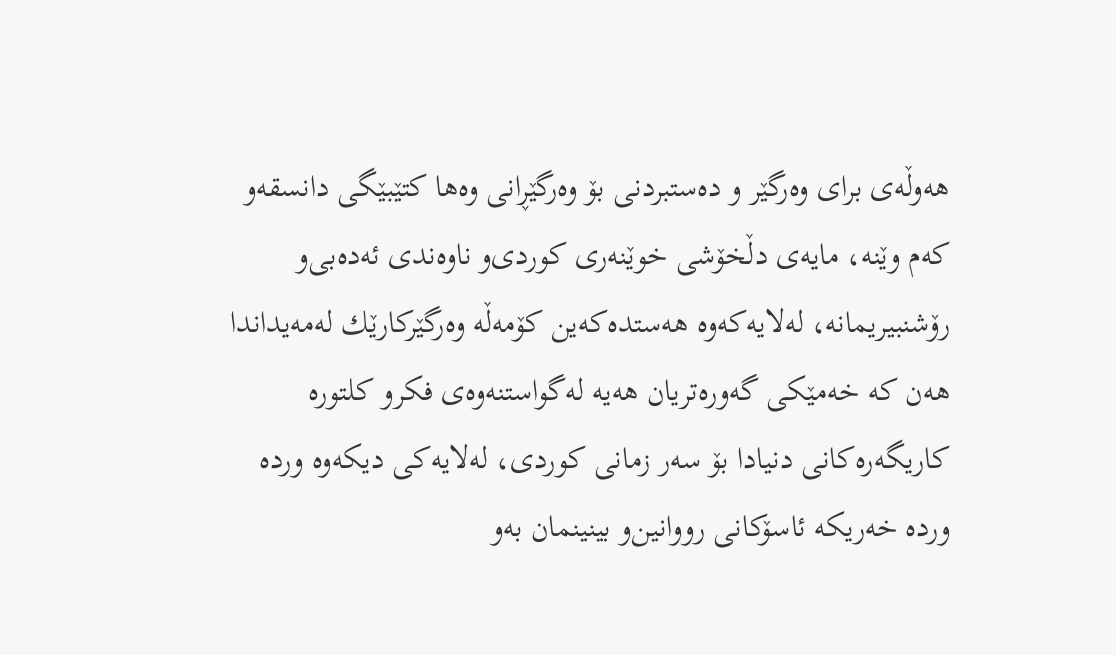هه‌وڵه‌ی برای وه‌رگێر ‌و ده‌ستبردنی بۆ وه‌رگێڕانی وه‌ها كتێبێگی دانسقه‌و كه‌م وێنه‌، مایه‌ی دڵخۆشی خوێنه‌ری كوردی‌و ناوه‌ندی ئه‌ده‌بی‌و رۆشنبیریمانه‌، له‌لایه‌كه‌وه‌ هه‌ستده‌كه‌ین كۆمه‌ڵه‌ وه‌رگێركارێك له‌مه‌یداندا هه‌ن كه‌ خه‌مێكی گه‌وره‌تریان هه‌یه‌ له‌گواستنه‌وه‌ی فكرو كلتوره‌ كاریگه‌ره‌كانی دنیادا بۆ سه‌ر زمانی كوردی، له‌لایه‌كی دیكه‌وه‌ ورده‌ ورده‌ خه‌ریكه‌ ئاسۆكانی رووانین‌و بینینمان به‌و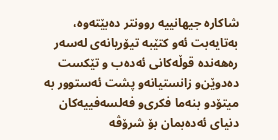شاكاره‌ جیهانییه‌ روونتر ده‌بێته‌وه‌، به‌تایه‌بت ئه‌و كتێبه‌ تیۆریانه‌ی له‌سه‌ر ره‌هه‌نده‌ قوڵه‌كانی ئه‌ده‌ب ‌و تێكست ده‌دوێن‌و زانستیانه‌‌و پشت ئه‌ستوور به‌ میتۆدو بنه‌ما فكری‌و فه‌لسه‌فییه‌كان دنیای ئه‌ده‌بمان بۆ شرۆڤه‌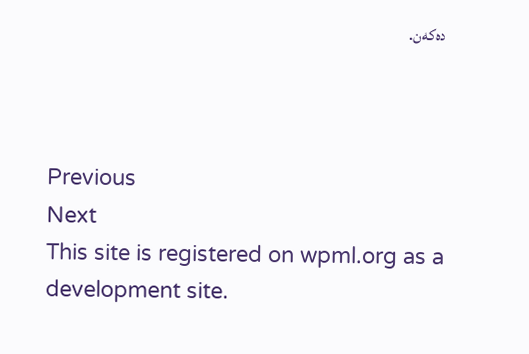ده‌كه‌ن.



Previous
Next
This site is registered on wpml.org as a development site.